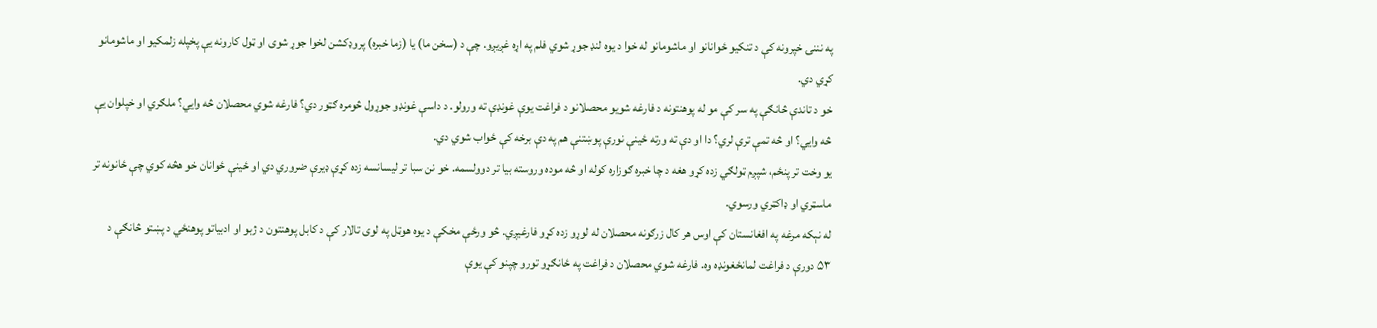په نننۍ خپرونه کې د تنکيو ځوانانو او ماشومانو له خوا د یوه لنډ جوړ شوي فلم په اړه غږیږو. چې د (سخن ما) یا (زما خبره) پروډکشن لخوا جوړ شوی او ټول کارونه یې پخپله زلمکیو او ماشومانو کړي دي.
خو د تاندې څانګې په سر کې مو له پوهنتونه د فارغه شویو محصلانو د فراغت یوې غونډې ته ورولو. د داسې غونډو جوړول څومره ګټور دي؟ فارغه شوي محصلان څه وايي؟ ملګري او خپلوان یې څه وايي؟ او څه تمې ترې لري؟ دا او دې ته ورته ځینې نورې پوښتنې هم په دې برخه کې ځواب شوي دي.
یو وخت تر پنځم، شپږم ټولګي زده کړو هغه د چا خبره ګوزاره کوله او څه موده وروسته بیا تر دوولسمه. خو نن سبا تر لیسانسه زده کړې ډیرې ضروري دي او ځینې ځوانان خو هڅه کوي چې ځانونه تر ماسټري او ډاکټري ورسوي.
له نېکه مرغه په افغانستان کې اوس هر کال زرګونه محصلان له لوړو زده کړو فارغیږي. څو ورځې مخکې د یوه هوټل په لوی تالار کې د کابل پوهنتون د ژبو او ادبیاتو پوهنځي د پښتو څانګې د ۵۳ دورې د فراغت لمانځغونډه وه. فارغه شوي محصلان د فراغت په ځانګړو تورو چپنو کې یوې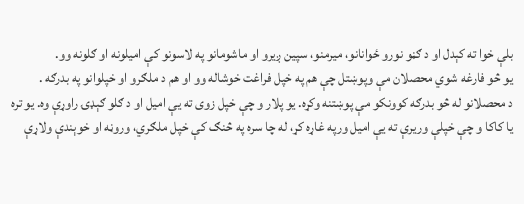بلې خوا ته کېدل او د ګڼو نورو ځوانانو، میرمنو، سپين ږیرو او ماشومانو په لاسونو کې اميلونه او ګلونه وو.
یو څو فارغه شوي محصلان مې وپوښتل چې هم په خپل فراغت خوشاله وو او هم د ملګرو او خپلوانو په بدرګه .
د محصلانو له څو بدرګه کوونکو مې پوښتنه وکړه. یو پلار و چې خپل زوی ته یې امیل او د ګلو ګېډۍ راوړې وه. یو تره یا کاکا و چې خپلې وریرې ته یې امیل ورپه غاړه کړ، له چا سره په څنګ کې خپل ملګري، وروڼه او خوېندې ولاړې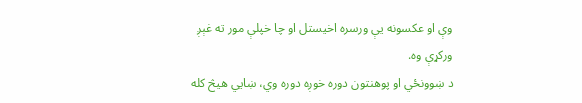وې او عکسونه یې ورسره اخیستل او چا خپلې مور ته غېږ ورکړې وه.
د ښوونځي او پوهنتون دوره خوږه دوره وي، ښايي هيڅ کله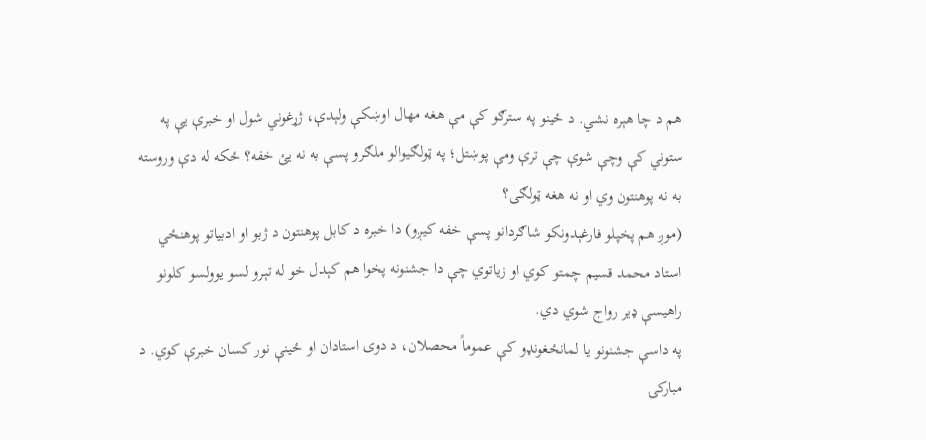هم د چا هېره نشي. د ځینو په سترګو کې مې هغه مهال اوښکې ولېدې، ژړغوني شول او خبرې یې په ستوني کې وچې شوې چې ترې ومې پوښتل؛ په ټولګیوالو ملګرو پسې به نه يئ خفه؟ ځکه له دې وروسته به نه پوهنتون وي او نه هغه ټولګی؟
(موږ هم پخپلو فارغېدونکو شاګردانو پسې خفه کیږو) دا خبره د کابل پوهنتون د ژبو او ادبیاتو پوهنځي استاد محمد قسیم چمتو کوي او زیاتوي چې دا جشنونه پخوا هم کېدل خو له تېرو لسو یوولسو کلونو راهيسې ډير رواج شوي دي.
په داسې جشنونو یا لمانځغونډو کې عموماً محصلان، د دوی استادان او ځینې نور کسان خبرې کوي. د مبارکۍ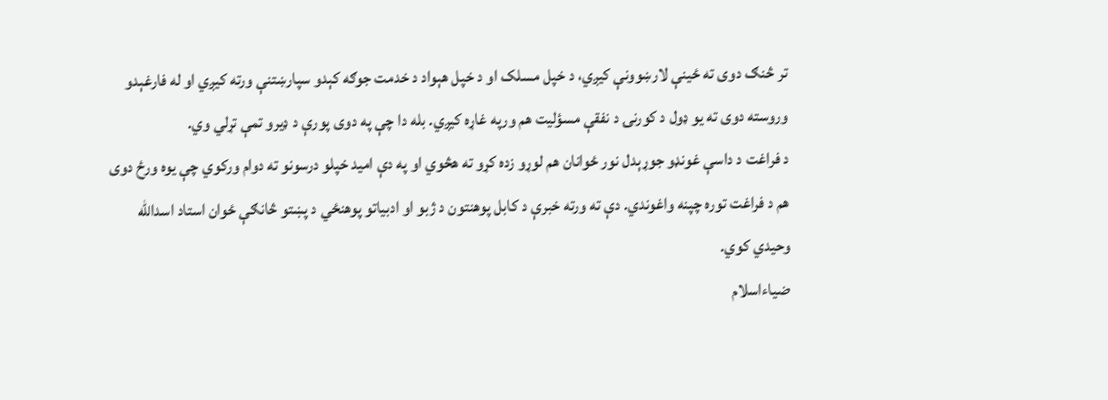تر څنګ دوی ته ځینې لارښوونې کيږي، د خپل مسلک او د خپل هېواد د خدمت جوګه کېدو سپارښتنې ورته کیږي او له فارغېدو وروسته دوی ته یو ډول د کورنۍ د نفقې مسؤلیت هم ورپه غاړه کیږي. بله دا چې په دوی پورې د ډیرو تمې تړلي وي.
د فراغت د داسې غونډو جوړېدل نور ځوانان هم لوړو زده کړو ته هڅوي او په دې امید خپلو درسونو ته دوام ورکوي چې یوه ورځ دوی هم د فراغت توره چپنه واغوندي. دې ته ورته خبرې د کابل پوهنتون د ژبو او ادبیاتو پوهنځي د پښتو څانګې ځوان استاد اسدالله وحيدي کوي.
ضیاءاسلام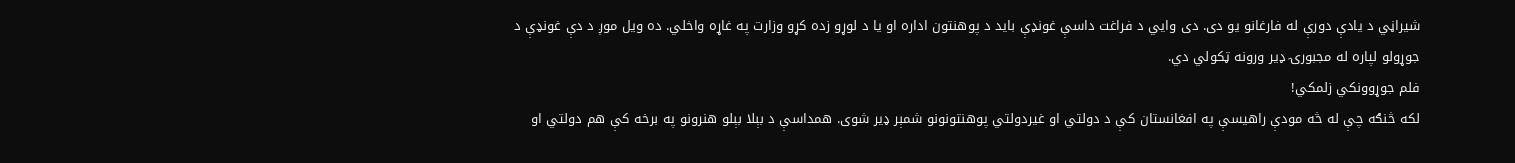شیراڼي د یادې دورې له فارغانو یو دی. دی وايي د فراغت داسې غونډې باید د پوهنتون اداره او یا د لوړو زده کړو وزارت په غاړه واخلي. ده ویل موږ د دې غونډې د جوړولو لپاره له مجبورۍ ډير ورونه ټکولي دي.
فلم جوړوونکي زلمکي!
لکه څنګه چې له څه مودې راهيسې په افغانستان کې د دولتي او غیردولتي پوهنتونونو شمېر ډیر شوی. همداسې د بېلا بېلو هنرونو په برخه کې هم دولتي او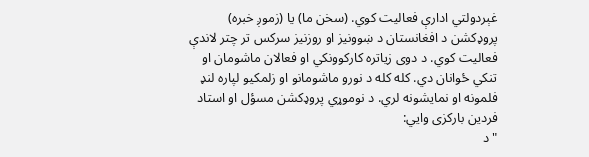غېردولتي ادارې فعالیت کوي. (سخن ما) یا (زموږ خبره) پروډکشن د افغانستان د ښوونيز او روزنيز سرکس تر چتر لاندې فعالیت کوي. د دوی زیاتره کارکوونکي او فعالان ماشومان او تنکي ځوانان دي. کله کله د نورو ماشومانو او زلمکیو لپاره لنډ فلمونه او نمایشونه لري. د نوموړي پروډکشن مسؤل او استاد فردین بارکزی وايي:
"د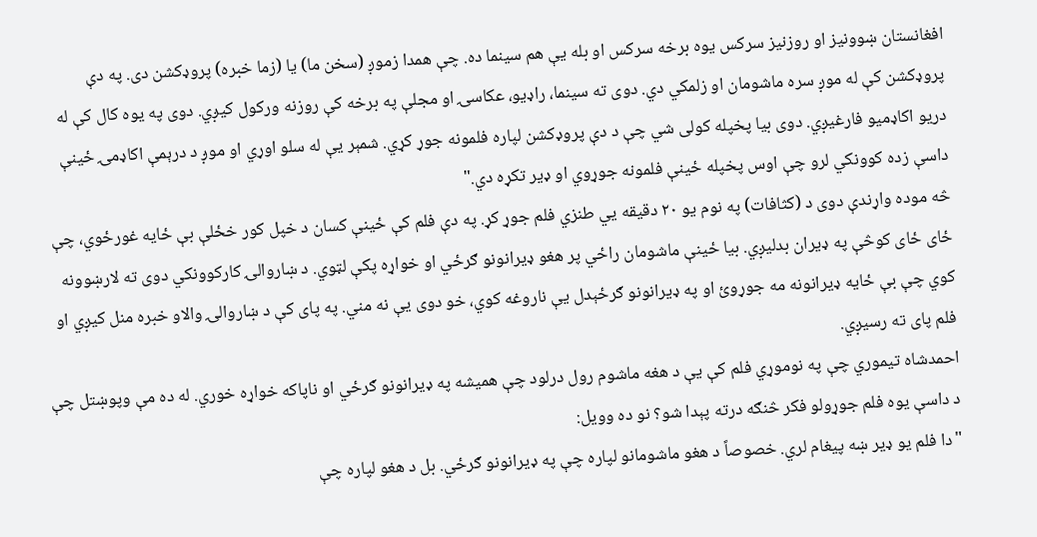افغانستان ښوونيز او روزنيز سرکس یوه برخه سرکس او بله یې هم سینما ده. چې همدا زموږ (سخن ما) یا (زما خبره) پروډکشن دی. په دې پروډکشن کې له موږ سره ماشومان او زلمکي دي. دوی ته سینما، راډيو، عکاسۍ او مجلې په برخه کې روزنه ورکول کیږي. دوی په یوه کال کې له دریو اکاډمیو فارغيږي. دوی بیا پخپله کولی شي چې د دې پروډکشن لپاره فلمونه جوړ کړي. شمېر یې له سلو اوړي او موږ د درېمې اکاډمۍ ځینې داسې زده کوونکي لرو چې اوس پخپله ځينې فلمونه جوړوي او ډیر تکړه دي."
څه موده واړندې دوی د (کثافات) په نوم یو ۲۰ دقیقه يي طنزي فلم جوړ کړ. په دې فلم کې ځینې کسان د خپل کور خځلې بې ځایه غورځوي، چې ځای ځای کوڅې په ډیران بدلیږي. بیا ځینې ماشومان راځي پر هغو ډيرانونو ګرځي او خواړه پکې لټوي. د ښاروالۍ کارکوونکي دوی ته لارښوونه کوي چې بې ځایه ډيرانونه مه جوړوئ او په ډیرانونو ګرځېدل یې ناروغه کوي، خو دوی یې نه مني. په پای کې د ښاروالۍ والاو خبره منل کیږي او فلم پای ته رسیږي.
احمدشاه تیموري چې په نوموړي فلم کې یې د هغه ماشوم رول درلود چې همیشه په ډیرانونو ګرځي او ناپاکه خواړه خوري. له ده مې وپوښتل چې د داسې یوه فلم جوړولو فکر څنګه درته پېدا شو؟ نو ده وویل:
"دا فلم یو ډیر ښه پيغام لري. خصوصاً د هغو ماشومانو لپاره چې په ډيرانونو ګرځي. بل د هغو لپاره چې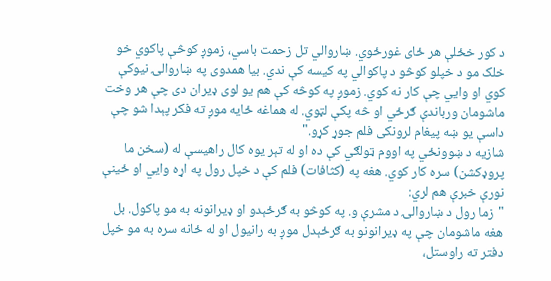د کور خځلې هر ځای غورځوي. ښاروالي تل زحمت باسي، زموږ کوڅې پاکوي خو خلک مو د خپلو کوڅو د پاکوالي په کیسه کې ندي. بیا همدوی په ښاروالۍ نیوکې کوي او وايي چې کار نه کوي. زموږ په کوڅه کې هم یو لوی ډیران دی چې هر وخت ماشومان ورباندې ګرځي او څه پکې لټوي. له هماغه ځایه موږ ته فکر پېدا شو چې داسې یو ښه پیغام لرونکی فلم جوړ کړو."
شازیه د ښوونځي په اووم ټولګي کې ده او له تېر یوه کال راهيسې له (سخن ما پروډکشن) سره کار کوي. هغه په (کثافات) فلم کې د خپل رول په اړه وايي او ځینې نورې خبرې هم لري:
"زما رول د ښاروالۍ د مشرې و. په کوڅو به ګرځېدو او ډیرانونه به مو پاکول. بل هغه ماشومان چې په ډیرانونو به ګرځېدل موږ به رانیول او له ځانه سره به مو خپل دفتر ته راوستل،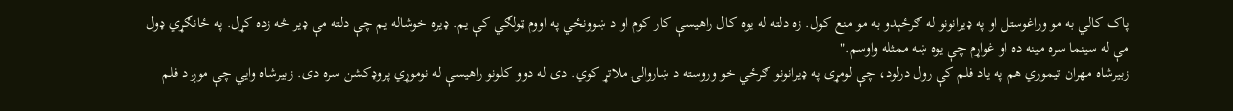پاک کالي به مو وراغوستل او په ډیرانونو له ګرځېدو به مو منع کول. زه دلته له یوه کال راهيسې کار کوم او د ښوونځي په اووم ټولګي کې یم. ډیره خوشاله یم چې دلته مې ډیر څه زده کړل. په ځانګړي ډول مې له سینما سره مینه ده او غواړم چې یوه ښه ممثله واوسم."
زبیرشاه مهران تیموري هم په یاد فلم کې رول درلود، چې لومړی په ډيرانونو ګرځي خو وروسته د ښاروالۍ ملاتړ کوي. دی له دوو کلونو راهيسې له نوموړي پروډکشن سره دی. زبیرشاه وايي چې موږ د فلم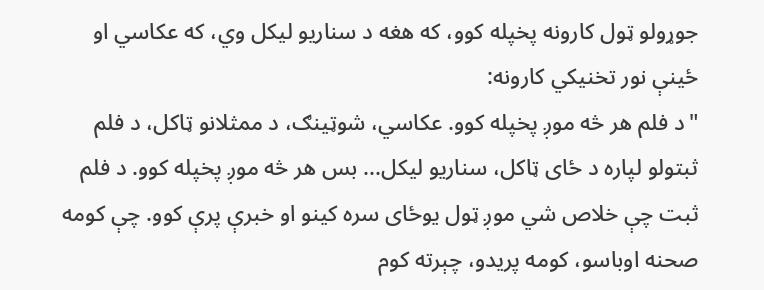جوړولو ټول کارونه پخپله کوو، که هغه د سناریو لیکل وي، که عکاسي او ځینې نور تخنيکي کارونه:
"د فلم هر څه موږ پخپله کوو. عکاسي، شوټینګ، د ممثلانو ټاکل، د فلم ثبتولو لپاره د ځای ټاکل، سناریو لیکل... بس هر څه موږ پخپله کوو. د فلم ثبت چې خلاص شي موږ ټول یوځای سره کینو او خبرې پرې کوو. چې کومه صحنه اوباسو، کومه پریدو، چېرته کوم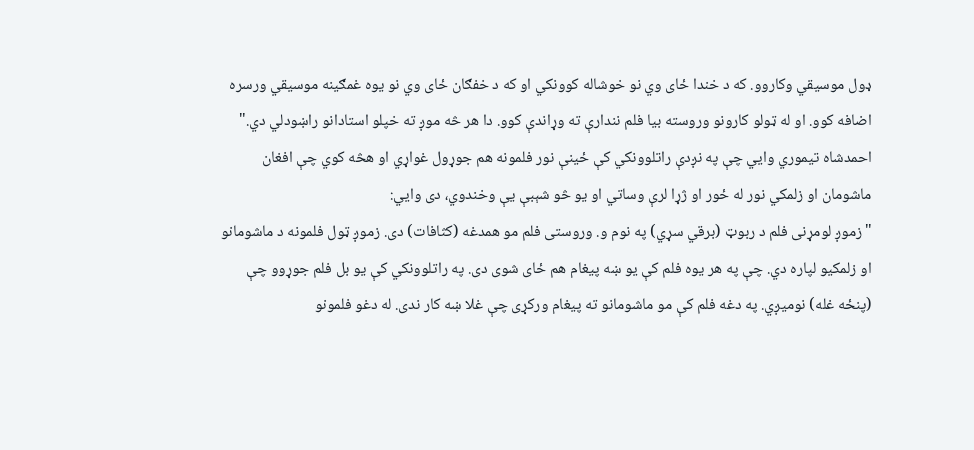ډول موسيقي وکاروو. که د خندا ځای وي نو خوشاله کوونکي او که د خفګان ځای وي نو یوه غمګینه موسیقي ورسره اضافه کوو. او له ټولو کارونو وروسته بیا فلم نندارې ته وړاندې کوو. دا هر څه موږ ته خپلو استادانو راښودلي دي."
احمدشاه تیموري وايي چې په نږدې راتلوونکي کې ځینې نور فلمونه هم جوړول غواړي او هڅه کوي چې افغان ماشومان او زلمکي نور له ځور او ژړا لرې وساتي او یو څو شېبې یې وخندوي، دی وايي:
"زموږ لومړنی فلم د ربوټ (برقي سړي) په نوم و. وروستی فلم مو همدغه (کثافات) دی. زموږ ټول فلمونه د ماشومانو او زلمکیو لپاره دي. چې په هر یوه فلم کې یو ښه پیغام هم ځای شوی دی. په راتلوونکي کې یو بل فلم جوړوو چې (پنځه غله) نومیږي. په دغه فلم کې مو ماشومانو ته پیغام ورکړی چې غلا ښه کار ندی. له دغو فلمونو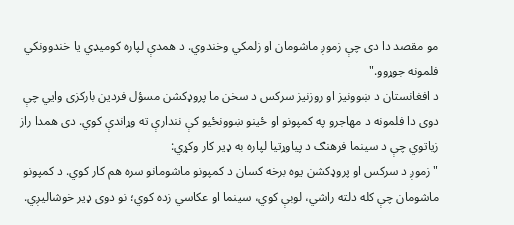مو مقصد دا دی چې زموږ ماشومان او زلمکي وخندوي. د همدې لپاره کومیډي یا خندوونکي فلمونه جوړوو."
د افغانستان د ښوونيز او روزنيز سرکس د سخن ما پروډکشن مسؤل فردین بارکزی وايي چې دوی دا فلمونه د مهاجرو په کمپونو او ځینو ښوونځيو کې نندارې ته وړاندې کوي. دی همدا راز زیاتوي چې د سینما فرهنګ د پياوړتیا لپاره به ډير کار وکړي:
"زموږ د سرکس او پروډکشن یوه برخه کسان د کمپونو ماشومانو سره هم کار کوي. د کمپونو ماشومان چې کله دلته راشي، لوبې کوي، سینما او عکاسي زده کوي؛ نو دوی ډیر خوشالیږي.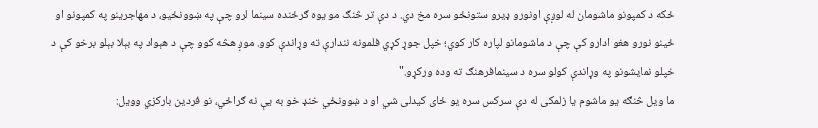ځکه د کمپونو ماشومان له لوږې اونورو ډیرو ستونځو سره مخ دي. د دې تر څنګ مو یوه ګرځنده سینما لرو چې په ښوونځيو، د مهاجرینو په کمپونو او ځینو نورو هغو ادارو کې چې د ماشومانو لپاره کار کوي؛ خپل جوړ کړي فلمونه نندارې ته وړاندې کوو. موږ هڅه کوو چې د هېواد په بېلا بېلو برخو کې د خپلو نمایشونو په وړاندې کولو سره د سینمافرهنګ ته وده ورکړو."
ما ویل څنګه یو ماشوم یا زلمکی له دې سرکس سره یو ځای کیدلی شي او د ښوونځي خنډ خو به یې نه ګراځي، نو فردین بارکزي وویل: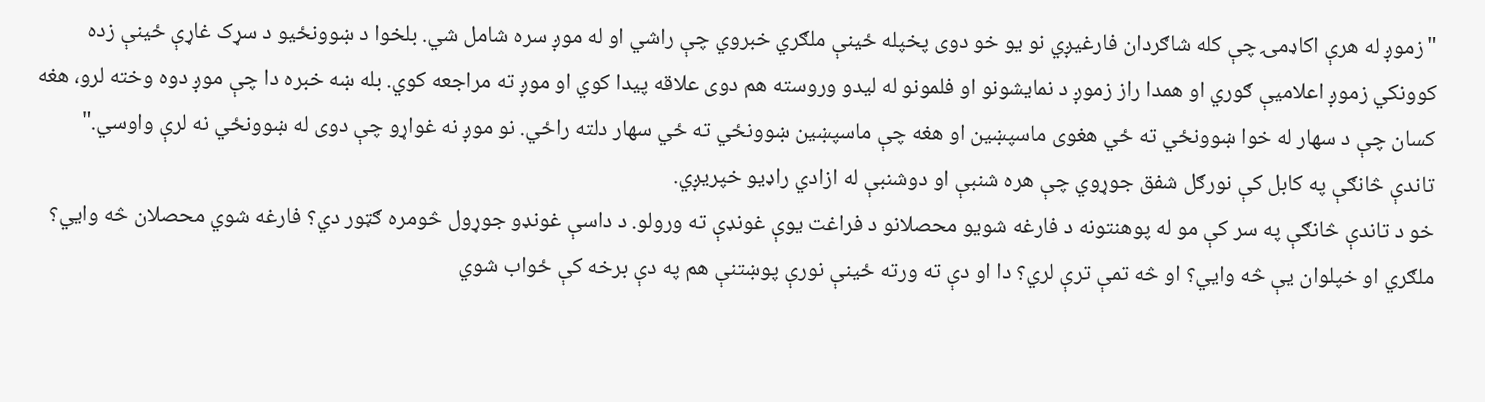"زموږ له هرې اکاډمۍ چې کله شاګردان فارغیږي نو یو خو دوی پخپله ځینې ملګري خبروي چې راشي او له موږ سره شامل شي. بلخوا د ښوونځيو د سړک غاړې ځینې زده کوونکي زموږ اعلامیې ګوري او همدا راز زموږ د نمایشونو او فلمونو له لیدو وروسته هم دوی علاقه پيدا کوي او موږ ته مراجعه کوي. بله ښه خبره دا چې موږ دوه وخته لرو، هغه کسان چې د سهار له خوا ښوونځي ته ځي هغوی ماسپښين او هغه چې ماسپښين ښوونځي ته ځي سهار دلته راځي. نو موږ نه غواړو چې دوی له ښوونځي نه لرې واوسي."
تاندې څانګې په کابل کې نورګل شفق جوړوي چې هره شنبې او دوشنبې له ازادي راډیو خپريږي.
خو د تاندې څانګې په سر کې مو له پوهنتونه د فارغه شویو محصلانو د فراغت یوې غونډې ته ورولو. د داسې غونډو جوړول څومره ګټور دي؟ فارغه شوي محصلان څه وايي؟ ملګري او خپلوان یې څه وايي؟ او څه تمې ترې لري؟ دا او دې ته ورته ځینې نورې پوښتنې هم په دې برخه کې ځواب شوي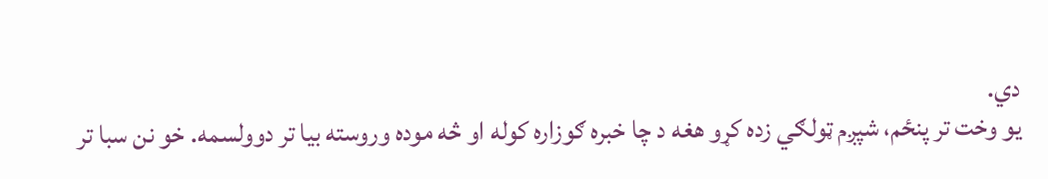دي.
یو وخت تر پنځم، شپږم ټولګي زده کړو هغه د چا خبره ګوزاره کوله او څه موده وروسته بیا تر دوولسمه. خو نن سبا تر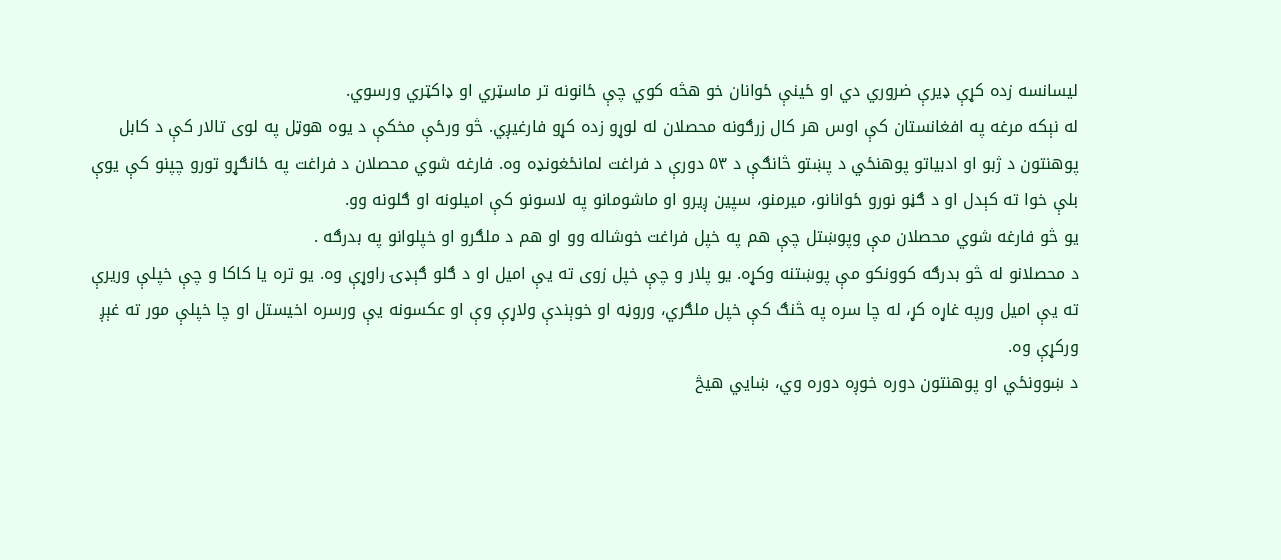لیسانسه زده کړې ډیرې ضروري دي او ځینې ځوانان خو هڅه کوي چې ځانونه تر ماسټري او ډاکټري ورسوي.
له نېکه مرغه په افغانستان کې اوس هر کال زرګونه محصلان له لوړو زده کړو فارغیږي. څو ورځې مخکې د یوه هوټل په لوی تالار کې د کابل پوهنتون د ژبو او ادبیاتو پوهنځي د پښتو څانګې د ۵۳ دورې د فراغت لمانځغونډه وه. فارغه شوي محصلان د فراغت په ځانګړو تورو چپنو کې یوې بلې خوا ته کېدل او د ګڼو نورو ځوانانو، میرمنو، سپين ږیرو او ماشومانو په لاسونو کې اميلونه او ګلونه وو.
یو څو فارغه شوي محصلان مې وپوښتل چې هم په خپل فراغت خوشاله وو او هم د ملګرو او خپلوانو په بدرګه .
د محصلانو له څو بدرګه کوونکو مې پوښتنه وکړه. یو پلار و چې خپل زوی ته یې امیل او د ګلو ګېډۍ راوړې وه. یو تره یا کاکا و چې خپلې وریرې ته یې امیل ورپه غاړه کړ، له چا سره په څنګ کې خپل ملګري، وروڼه او خوېندې ولاړې وې او عکسونه یې ورسره اخیستل او چا خپلې مور ته غېږ ورکړې وه.
د ښوونځي او پوهنتون دوره خوږه دوره وي، ښايي هيڅ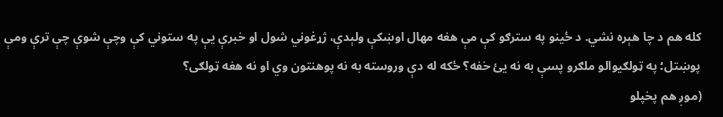کله هم د چا هېره نشي. د ځینو په سترګو کې مې هغه مهال اوښکې ولېدې، ژړغوني شول او خبرې یې په ستوني کې وچې شوې چې ترې ومې پوښتل؛ په ټولګیوالو ملګرو پسې به نه يئ خفه؟ ځکه له دې وروسته به نه پوهنتون وي او نه هغه ټولګی؟
(موږ هم پخپلو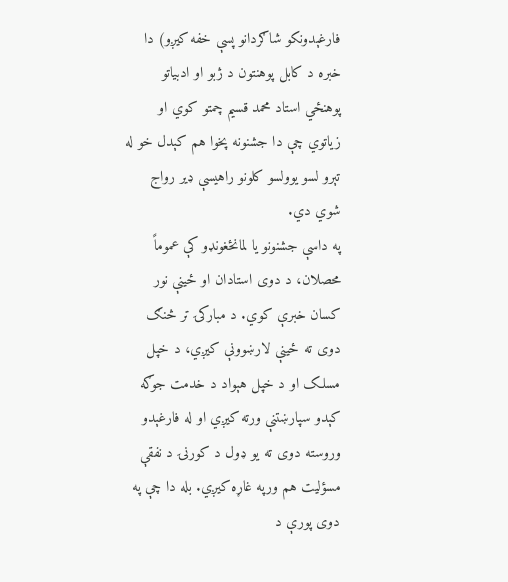فارغېدونکو شاګردانو پسې خفه کیږو) دا خبره د کابل پوهنتون د ژبو او ادبیاتو پوهنځي استاد محمد قسیم چمتو کوي او زیاتوي چې دا جشنونه پخوا هم کېدل خو له تېرو لسو یوولسو کلونو راهيسې ډير رواج شوي دي.
په داسې جشنونو یا لمانځغونډو کې عموماً محصلان، د دوی استادان او ځینې نور کسان خبرې کوي. د مبارکۍ تر څنګ دوی ته ځینې لارښوونې کيږي، د خپل مسلک او د خپل هېواد د خدمت جوګه کېدو سپارښتنې ورته کیږي او له فارغېدو وروسته دوی ته یو ډول د کورنۍ د نفقې مسؤلیت هم ورپه غاړه کیږي. بله دا چې په دوی پورې د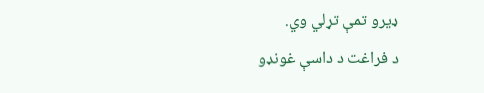ډیرو تمې تړلي وي.
د فراغت د داسې غونډو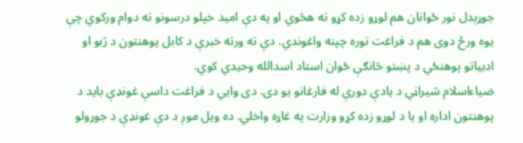جوړېدل نور ځوانان هم لوړو زده کړو ته هڅوي او په دې امید خپلو درسونو ته دوام ورکوي چې یوه ورځ دوی هم د فراغت توره چپنه واغوندي. دې ته ورته خبرې د کابل پوهنتون د ژبو او ادبیاتو پوهنځي د پښتو څانګې ځوان استاد اسدالله وحيدي کوي.
ضیاءاسلام شیراڼي د یادې دورې له فارغانو یو دی. دی وايي د فراغت داسې غونډې باید د پوهنتون اداره او یا د لوړو زده کړو وزارت په غاړه واخلي. ده ویل موږ د دې غونډې د جوړولو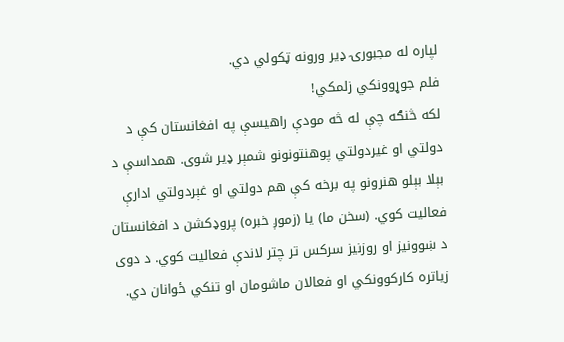لپاره له مجبورۍ ډير ورونه ټکولي دي.
فلم جوړوونکي زلمکي!
لکه څنګه چې له څه مودې راهيسې په افغانستان کې د دولتي او غیردولتي پوهنتونونو شمېر ډیر شوی. همداسې د بېلا بېلو هنرونو په برخه کې هم دولتي او غېردولتي ادارې فعالیت کوي. (سخن ما) یا (زموږ خبره) پروډکشن د افغانستان د ښوونيز او روزنيز سرکس تر چتر لاندې فعالیت کوي. د دوی زیاتره کارکوونکي او فعالان ماشومان او تنکي ځوانان دي.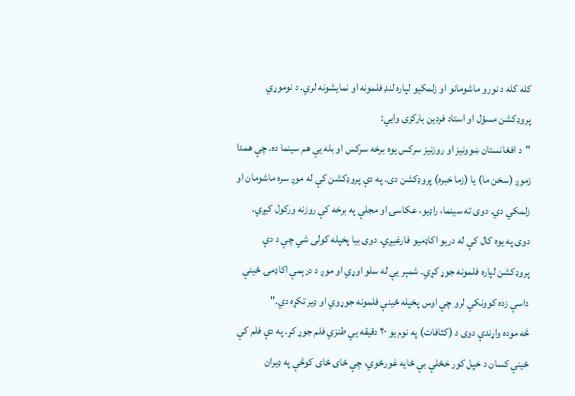کله کله د نورو ماشومانو او زلمکیو لپاره لنډ فلمونه او نمایشونه لري. د نوموړي پروډکشن مسؤل او استاد فردین بارکزی وايي:
"د افغانستان ښوونيز او روزنيز سرکس یوه برخه سرکس او بله یې هم سینما ده. چې همدا زموږ (سخن ما) یا (زما خبره) پروډکشن دی. په دې پروډکشن کې له موږ سره ماشومان او زلمکي دي. دوی ته سینما، راډيو، عکاسۍ او مجلې په برخه کې روزنه ورکول کیږي. دوی په یوه کال کې له دریو اکاډمیو فارغيږي. دوی بیا پخپله کولی شي چې د دې پروډکشن لپاره فلمونه جوړ کړي. شمېر یې له سلو اوړي او موږ د درېمې اکاډمۍ ځینې داسې زده کوونکي لرو چې اوس پخپله ځينې فلمونه جوړوي او ډیر تکړه دي."
څه موده واړندې دوی د (کثافات) په نوم یو ۲۰ دقیقه يي طنزي فلم جوړ کړ. په دې فلم کې ځینې کسان د خپل کور خځلې بې ځایه غورځوي، چې ځای ځای کوڅې په ډیران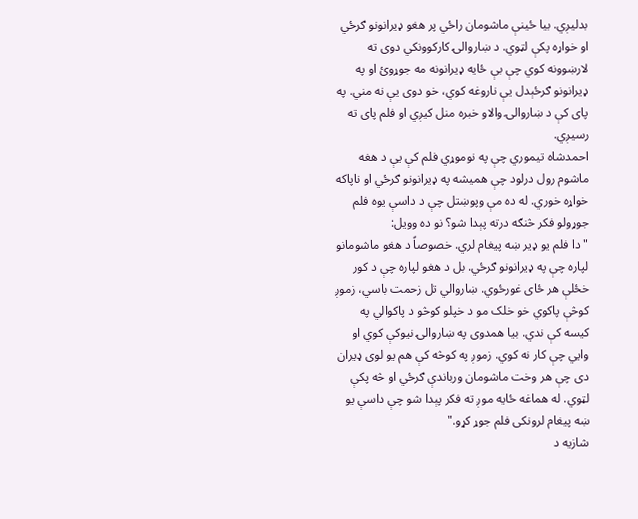بدلیږي. بیا ځینې ماشومان راځي پر هغو ډيرانونو ګرځي او خواړه پکې لټوي. د ښاروالۍ کارکوونکي دوی ته لارښوونه کوي چې بې ځایه ډيرانونه مه جوړوئ او په ډیرانونو ګرځېدل یې ناروغه کوي، خو دوی یې نه مني. په پای کې د ښاروالۍ والاو خبره منل کیږي او فلم پای ته رسیږي.
احمدشاه تیموري چې په نوموړي فلم کې یې د هغه ماشوم رول درلود چې همیشه په ډیرانونو ګرځي او ناپاکه خواړه خوري. له ده مې وپوښتل چې د داسې یوه فلم جوړولو فکر څنګه درته پېدا شو؟ نو ده وویل:
"دا فلم یو ډیر ښه پيغام لري. خصوصاً د هغو ماشومانو لپاره چې په ډيرانونو ګرځي. بل د هغو لپاره چې د کور خځلې هر ځای غورځوي. ښاروالي تل زحمت باسي، زموږ کوڅې پاکوي خو خلک مو د خپلو کوڅو د پاکوالي په کیسه کې ندي. بیا همدوی په ښاروالۍ نیوکې کوي او وايي چې کار نه کوي. زموږ په کوڅه کې هم یو لوی ډیران دی چې هر وخت ماشومان ورباندې ګرځي او څه پکې لټوي. له هماغه ځایه موږ ته فکر پېدا شو چې داسې یو ښه پیغام لرونکی فلم جوړ کړو."
شازیه د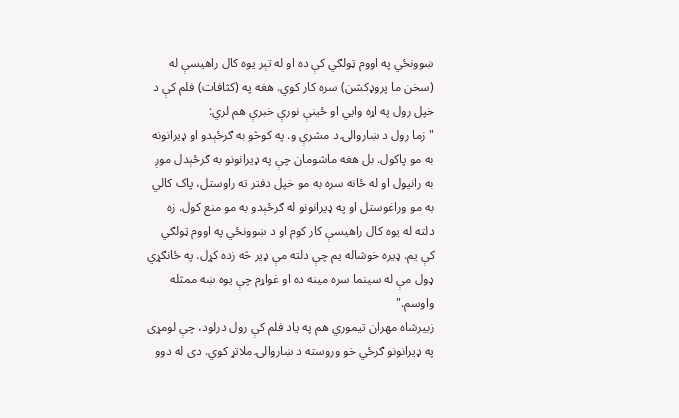ښوونځي په اووم ټولګي کې ده او له تېر یوه کال راهيسې له (سخن ما پروډکشن) سره کار کوي. هغه په (کثافات) فلم کې د خپل رول په اړه وايي او ځینې نورې خبرې هم لري:
"زما رول د ښاروالۍ د مشرې و. په کوڅو به ګرځېدو او ډیرانونه به مو پاکول. بل هغه ماشومان چې په ډیرانونو به ګرځېدل موږ به رانیول او له ځانه سره به مو خپل دفتر ته راوستل، پاک کالي به مو وراغوستل او په ډیرانونو له ګرځېدو به مو منع کول. زه دلته له یوه کال راهيسې کار کوم او د ښوونځي په اووم ټولګي کې یم. ډیره خوشاله یم چې دلته مې ډیر څه زده کړل. په ځانګړي ډول مې له سینما سره مینه ده او غواړم چې یوه ښه ممثله واوسم."
زبیرشاه مهران تیموري هم په یاد فلم کې رول درلود، چې لومړی په ډيرانونو ګرځي خو وروسته د ښاروالۍ ملاتړ کوي. دی له دوو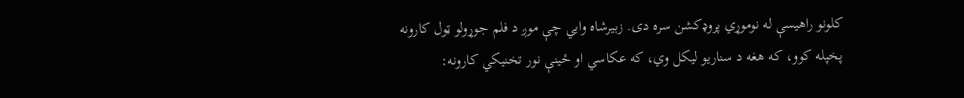کلونو راهيسې له نوموړي پروډکشن سره دی. زبیرشاه وايي چې موږ د فلم جوړولو ټول کارونه پخپله کوو، که هغه د سناریو لیکل وي، که عکاسي او ځینې نور تخنيکي کارونه: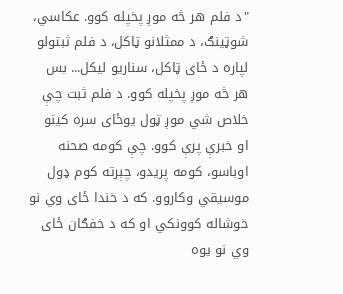"د فلم هر څه موږ پخپله کوو. عکاسي، شوټینګ، د ممثلانو ټاکل، د فلم ثبتولو لپاره د ځای ټاکل، سناریو لیکل... بس هر څه موږ پخپله کوو. د فلم ثبت چې خلاص شي موږ ټول یوځای سره کینو او خبرې پرې کوو. چې کومه صحنه اوباسو، کومه پریدو، چېرته کوم ډول موسيقي وکاروو. که د خندا ځای وي نو خوشاله کوونکي او که د خفګان ځای وي نو یوه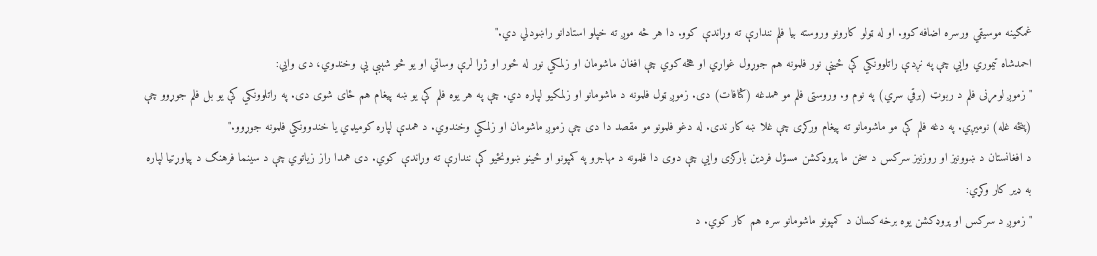غمګینه موسیقي ورسره اضافه کوو. او له ټولو کارونو وروسته بیا فلم نندارې ته وړاندې کوو. دا هر څه موږ ته خپلو استادانو راښودلي دي."
احمدشاه تیموري وايي چې په نږدې راتلوونکي کې ځینې نور فلمونه هم جوړول غواړي او هڅه کوي چې افغان ماشومان او زلمکي نور له ځور او ژړا لرې وساتي او یو څو شېبې یې وخندوي، دی وايي:
"زموږ لومړنی فلم د ربوټ (برقي سړي) په نوم و. وروستی فلم مو همدغه (کثافات) دی. زموږ ټول فلمونه د ماشومانو او زلمکیو لپاره دي. چې په هر یوه فلم کې یو ښه پیغام هم ځای شوی دی. په راتلوونکي کې یو بل فلم جوړوو چې (پنځه غله) نومیږي. په دغه فلم کې مو ماشومانو ته پیغام ورکړی چې غلا ښه کار ندی. له دغو فلمونو مو مقصد دا دی چې زموږ ماشومان او زلمکي وخندوي. د همدې لپاره کومیډي یا خندوونکي فلمونه جوړوو."
د افغانستان د ښوونيز او روزنيز سرکس د سخن ما پروډکشن مسؤل فردین بارکزی وايي چې دوی دا فلمونه د مهاجرو په کمپونو او ځینو ښوونځيو کې نندارې ته وړاندې کوي. دی همدا راز زیاتوي چې د سینما فرهنګ د پياوړتیا لپاره به ډير کار وکړي:
"زموږ د سرکس او پروډکشن یوه برخه کسان د کمپونو ماشومانو سره هم کار کوي. د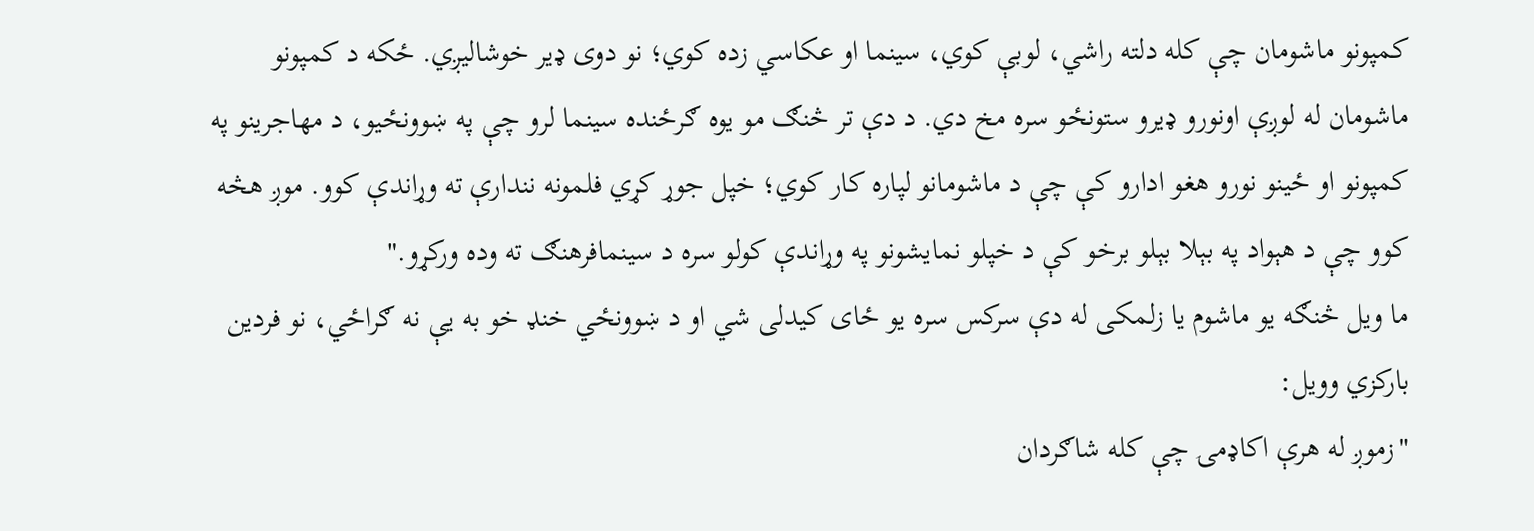کمپونو ماشومان چې کله دلته راشي، لوبې کوي، سینما او عکاسي زده کوي؛ نو دوی ډیر خوشالیږي. ځکه د کمپونو ماشومان له لوږې اونورو ډیرو ستونځو سره مخ دي. د دې تر څنګ مو یوه ګرځنده سینما لرو چې په ښوونځيو، د مهاجرینو په کمپونو او ځینو نورو هغو ادارو کې چې د ماشومانو لپاره کار کوي؛ خپل جوړ کړي فلمونه نندارې ته وړاندې کوو. موږ هڅه کوو چې د هېواد په بېلا بېلو برخو کې د خپلو نمایشونو په وړاندې کولو سره د سینمافرهنګ ته وده ورکړو."
ما ویل څنګه یو ماشوم یا زلمکی له دې سرکس سره یو ځای کیدلی شي او د ښوونځي خنډ خو به یې نه ګراځي، نو فردین بارکزي وویل:
"زموږ له هرې اکاډمۍ چې کله شاګردان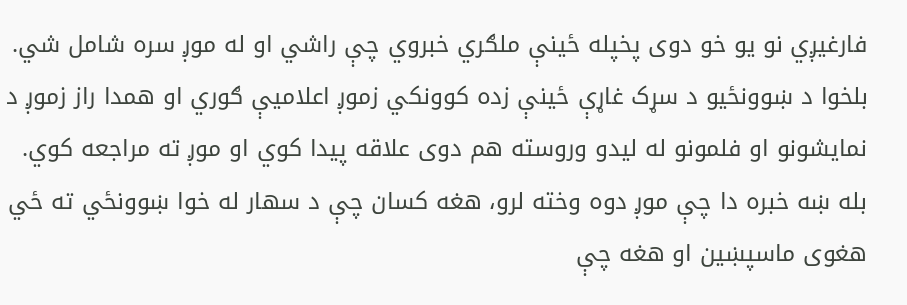فارغیږي نو یو خو دوی پخپله ځینې ملګري خبروي چې راشي او له موږ سره شامل شي. بلخوا د ښوونځيو د سړک غاړې ځینې زده کوونکي زموږ اعلامیې ګوري او همدا راز زموږ د نمایشونو او فلمونو له لیدو وروسته هم دوی علاقه پيدا کوي او موږ ته مراجعه کوي. بله ښه خبره دا چې موږ دوه وخته لرو، هغه کسان چې د سهار له خوا ښوونځي ته ځي هغوی ماسپښين او هغه چې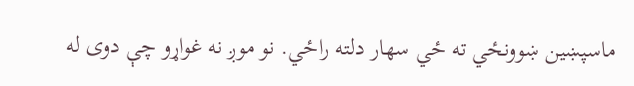ماسپښين ښوونځي ته ځي سهار دلته راځي. نو موږ نه غواړو چې دوی له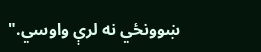ښوونځي نه لرې واوسي."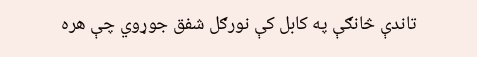تاندې څانګې په کابل کې نورګل شفق جوړوي چې هره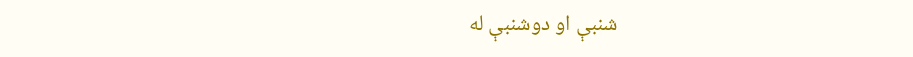شنبې او دوشنبې له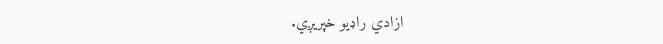ازادي راډیو خپريږي.